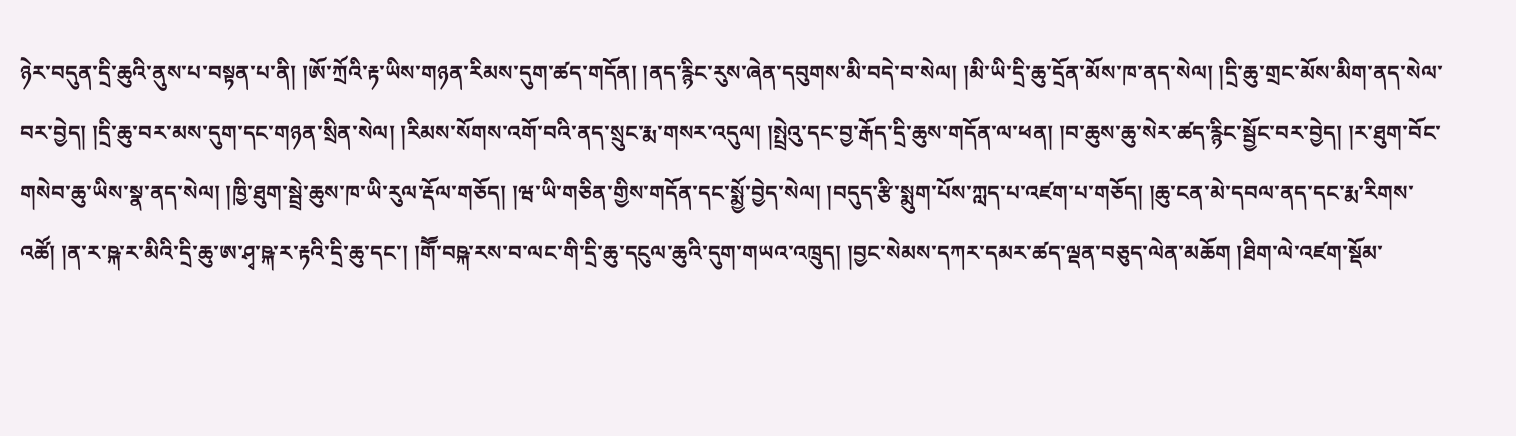ཉེར་བདུན་དྲི་ཆུའི་ནུས་པ་བསྟན་པ་ནི། །ཨོ་ཀྲོའི་རྟ་ཡིས་གཉན་རིམས་དུག་ཚད་གདོན། །ནད་རྙིང་རུས་ཞེན་དབུགས་མི་བདེ་བ་སེལ། །མི་ཡི་དྲི་ཆུ་དྲོན་མོས་ཁ་ནད་སེལ། །དྲི་ཆུ་གྲང་མོས་མིག་ནད་སེལ་བར་བྱེད། །དྲི་ཆུ་བར་མས་དུག་དང་གཉན་སྲིན་སེལ། །རིམས་སོགས་འགོ་བའི་ནད་སྲུང་རྨ་གསར་འདུལ། །སྤྲེའུ་དང་བྱ་རྒོད་དྲི་ཆུས་གདོན་ལ་ཕན། །བ་ཆུས་ཆུ་སེར་ཚད་རྙིང་སྦྱོང་བར་བྱེད། །ར་ཐུག་བོང་གསེབ་ཆུ་ཡིས་སྣ་ནད་སེལ། །ཁྱི་ཐུག་སྦྲེ་ཆུས་ཁ་ཡི་རུལ་རྡོལ་གཅོད། །ཝ་ཡི་གཅིན་གྱིས་གདོན་དང་སྨྱོ་བྱེད་སེལ། །བདུད་རྩི་སྨུག་པོས་ཀླད་པ་འཛག་པ་གཅོད། །ཆུ་ངན་མེ་དབལ་ནད་དང་རྨ་རིགས་འཚོ། །ན་ར་ཥྐ་ར་མིའི་དྲི་ཆུ་ཨ་ཤྭ་ཥྐ་ར་རྟའི་དྲི་ཆུ་དང་། །གཽ་བཥྐ་རས་བ་ལང་གི་དྲི་ཆུ་དངུལ་ཆུའི་དུག་གཡའ་འཁྲུད། །བྱང་སེམས་དཀར་དམར་ཚད་ལྡན་བཅུད་ལེན་མཆོག །ཐིག་ལེ་འཛག་སྡོམ་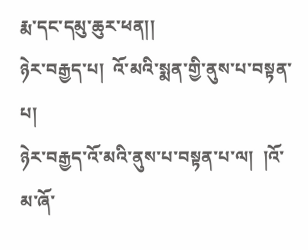རྨ་དང་དམུ་ཆུར་ཕན།།
ཉེར་བརྒྱད་པ།  འོ་མའི་སྨན་གྱི་ནུས་པ་བསྟན་པ།
ཉེར་བརྒྱད་འོ་མའི་ནུས་པ་བསྟན་པ་ལ།  །འོ་མ་ཞོ་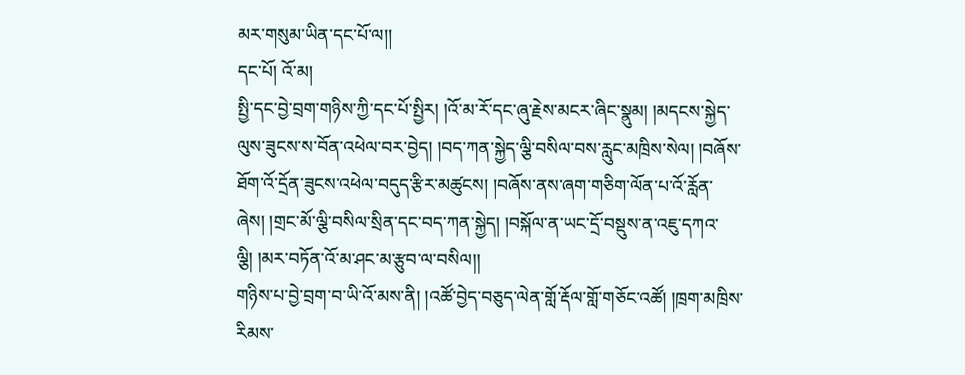མར་གསུམ་ཡིན་དང་པོ་ལ།།
དང་པོ། འོ་མ།
སྤྱི་དང་བྱེ་བྲག་གཉིས་ཀྱི་དང་པོ་སྤྱིར། །འོ་མ་རོ་དང་ཞུ་རྗེས་མངར་ཞིང་སྣུམ། །མདངས་སྐྱེད་ལུས་ཟུངས་ས་བོན་འཕེལ་བར་བྱེད། །བད་ཀན་སྐྱེད་ལྕི་བསིལ་བས་རླུང་མཁྲིས་སེལ། །བཞོས་ཐོག་འོ་དྲོན་ཟུངས་འཕེལ་བདུད་རྩིར་མཚུངས། །བཞོས་ནས་ཞག་གཅིག་ལོན་པ་འོ་རློན་ཞེས། །གྲང་མོ་ལྕི་བསིལ་སྲིན་དང་བད་ཀན་སྐྱེད། །བསྐོལ་ན་ཡང་དྲོ་བསྡུས་ན་འཇུ་དཀའ་ལྕི། །མར་བཏོན་འོ་མ་ཤང་མ་རྩུབ་ལ་བསིལ།།
གཉིས་པ་བྱེ་བྲག་བ་ཡི་འོ་མས་ནི། །འཚོ་བྱེད་བཅུད་ལེན་གློ་རྡོལ་གློ་གཅོང་འཚོ། །ཁྲག་མཁྲིས་རིམས་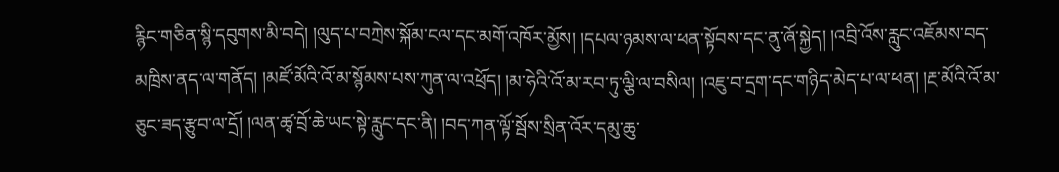རྙིང་གཅིན་སྙི་དབུགས་མི་བདེ། །ལུད་པ་བཀྲེས་སྐོམ་ངལ་དང་མགོ་འཁོར་མྱོས། །དཔལ་ཉམས་ལ་ཕན་སྟོབས་དང་ནུ་ཞོ་སྐྱེད། །འབྲི་འོས་རླུང་འཇོམས་བད་མཁྲིས་ནད་ལ་གནོད། །མཛོ་མོའི་འོ་མ་སྙོམས་པས་ཀུན་ལ་འཕྲོད། །མ་ཧེའི་འོ་མ་རབ་ཏུ་ལྕི་ལ་བསིལ། །འཇུ་བ་དྲག་དང་གཉིད་མེད་པ་ལ་ཕན། །རྔ་མོའི་འོ་མ་ཅུང་ཟད་རྩུབ་ལ་དྲོ། །ལན་ཚྭ་བྲོ་ཆེ་ཡང་སྟེ་རླུང་དང་ནི། །བད་ཀན་ལྟོ་སྦོས་སྲིན་འོར་དམུ་ཆུ་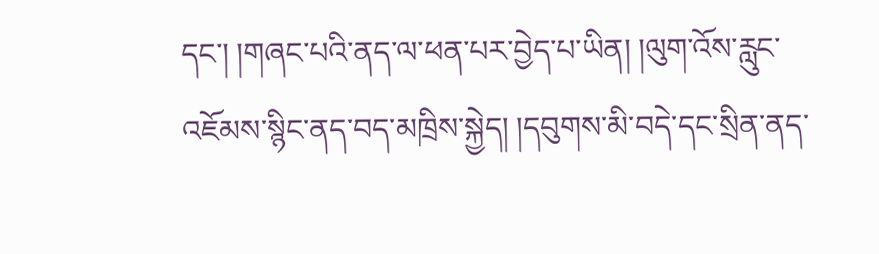དང་། །གཞང་པའི་ནད་ལ་ཕན་པར་བྱེད་པ་ཡིན། །ལུག་འོས་རླུང་འཇོམས་སྙིང་ནད་བད་མཁྲིས་སྐྱེད། །དབུགས་མི་བདེ་དང་སྲིན་ནད་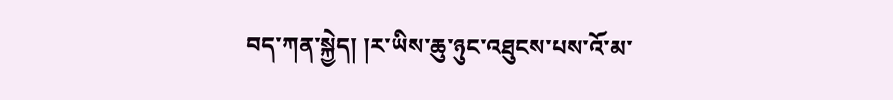བད་ཀན་སྐྱེད། །ར་ཡིས་ཆུ་ཉུང་འཐུངས་པས་འོ་མ་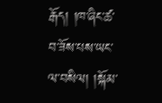རྒོད། །ཁ་ཞིང་ཚ་བ་ཟོས་པས་ཡང་ལ་བསིལ། །སྐོམ་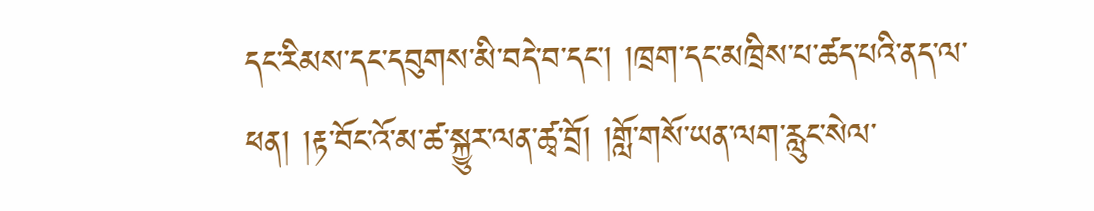དང་རིམས་དང་དབུགས་མི་བདེ་བ་དང་། །ཁྲག་དང་མཁྲིས་པ་ཚད་པའི་ནད་ལ་ཕན། །རྟ་བོང་འོ་མ་ཚ་སྐྱུར་ལན་ཚྭ་བྲོ། །གློ་གསོ་ཡན་ལག་རླུང་སེལ་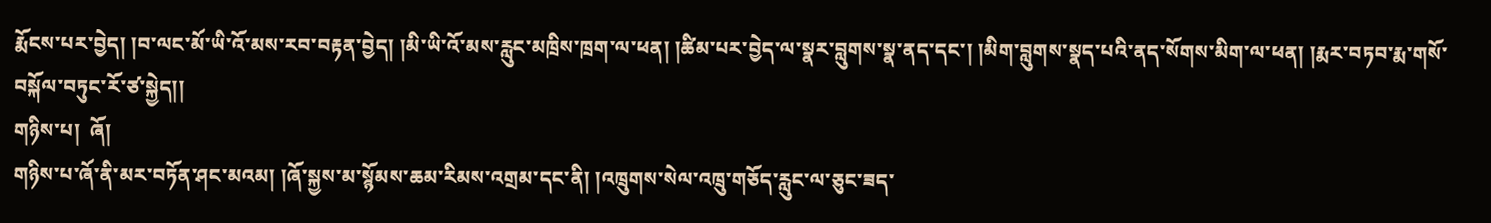རྨོངས་པར་བྱེད། །བ་ལང་མོ་ཡི་འོ་མས་རབ་བརྟན་བྱེད། །མི་ཡི་འོ་མས་རླུང་མཁྲིས་ཁྲག་ལ་ཕན། །ཚིམ་པར་བྱེད་ལ་སྣར་བླུགས་སྣ་ནད་དང་། །མིག་བླུགས་སྣད་པའི་ནད་སོགས་མིག་ལ་ཕན། །རྨར་བཏབ་རྨ་གསོ་བསྐོལ་བཏུང་རོ་ཙ་སྐྱེད།།
གཉིས་པ།  ཞོ།
གཉིས་པ་ཞོ་ནི་མར་བཏོན་ཤང་མའམ། །ཞོ་སྐྱས་མ་སྙོམས་ཆམ་རིམས་འགྲམ་དང་ནི། །འཁྲུགས་སེལ་འཁྲུ་གཅོད་རླུང་ལ་ཅུང་ཟད་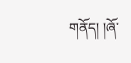གནོད། །ཞོ་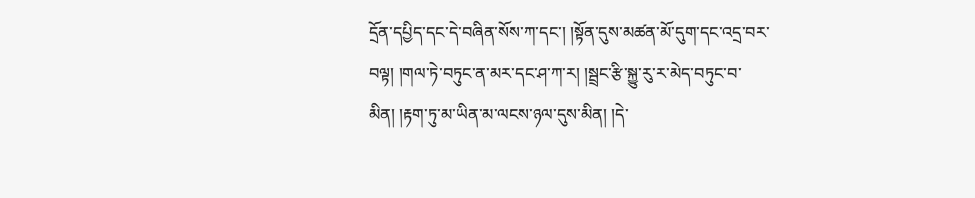དྲོན་དཔྱིད་དང་དེ་བཞིན་སོས་ཀ་དང་། །སྟོན་དུས་མཚན་མོ་དུག་དང་འདྲ་བར་བལྟ། །གལ་ཏེ་བཏུང་ན་མར་དང་ཤ་ཀ་ར། །སྦྲང་རྩི་སྐྱུ་རུ་ར་མེད་བཏུང་བ་མིན། །རྟག་ཏུ་མ་ཡིན་མ་ལངས་ཉལ་དུས་མིན། །དེ་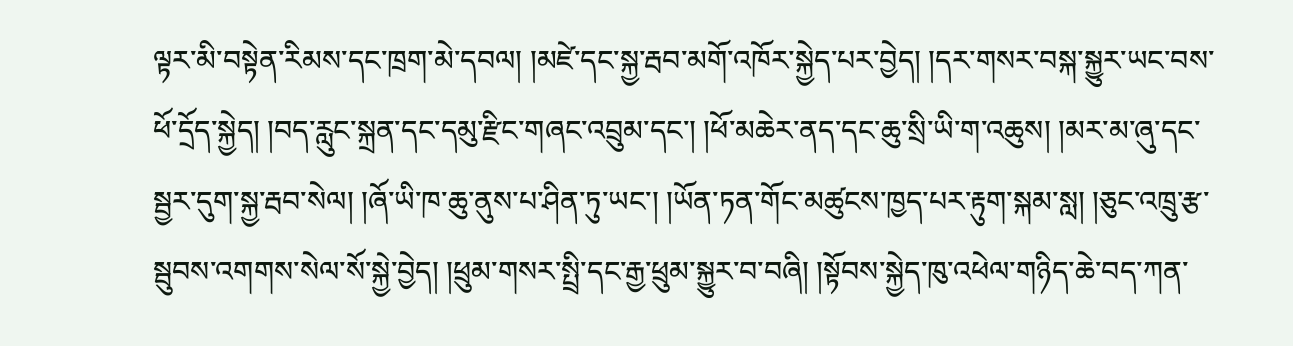ལྟར་མི་བསྟེན་རིམས་དང་ཁྲག་མེ་དབལ། །མཛེ་དང་སྐྱ་རྦབ་མགོ་འཁོར་སྐྱེད་པར་བྱེད། །དར་གསར་བསྐ་སྐྱུར་ཡང་བས་ཕོ་དྲོད་སྐྱེད། །བད་རླུང་སྐྲན་དང་དམུ་རྫིང་གཞང་འབྲུམ་དང་། །ཕོ་མཆེར་ནད་དང་ཆུ་སྲི་ཡི་ག་འཆུས། །མར་མ་ཞུ་དང་སྦྱར་དུག་སྐྱ་རྦབ་སེལ། །ཞོ་ཡི་ཁ་ཆུ་ནུས་པ་ཤིན་ཏུ་ཡང་། །ཡོན་ཏན་གོང་མཚུངས་ཁྱད་པར་རྟུག་སྐམ་སླ། །ཅུང་འཁྲུ་རྩ་སྦུབས་འགགས་སེལ་སོ་སྐྱེ་བྱེད། །ཕྲུམ་གསར་སྤྲི་དང་རྒྱ་ཕྲུམ་སྐྱུར་བ་བཞི། །སྟོབས་སྐྱེད་ཁུ་འཕེལ་གཉིད་ཆེ་བད་ཀན་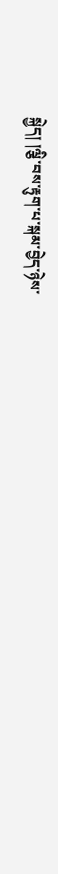སྐྱེད། །ལྕི་བས་རྟུག་པ་སྐམ་བྱེད་ཉེས་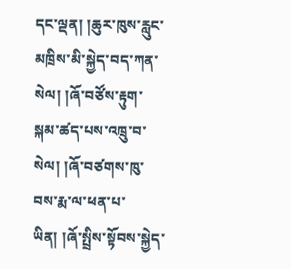དང་ལྡན། །ཆུར་ཁུས་རླུང་མཁྲིས་མི་སྐྱེད་བད་ཀན་སེལ། །ཞོ་བཙོས་རྟུག་སྐམ་ཚད་པས་འཁྲུ་བ་སེལ། །ཞོ་བཙགས་ཁུ་བས་རྨ་ལ་ཕན་པ་ཡིན། །ཞོ་སྤྲིས་སྟོབས་སྐྱེད་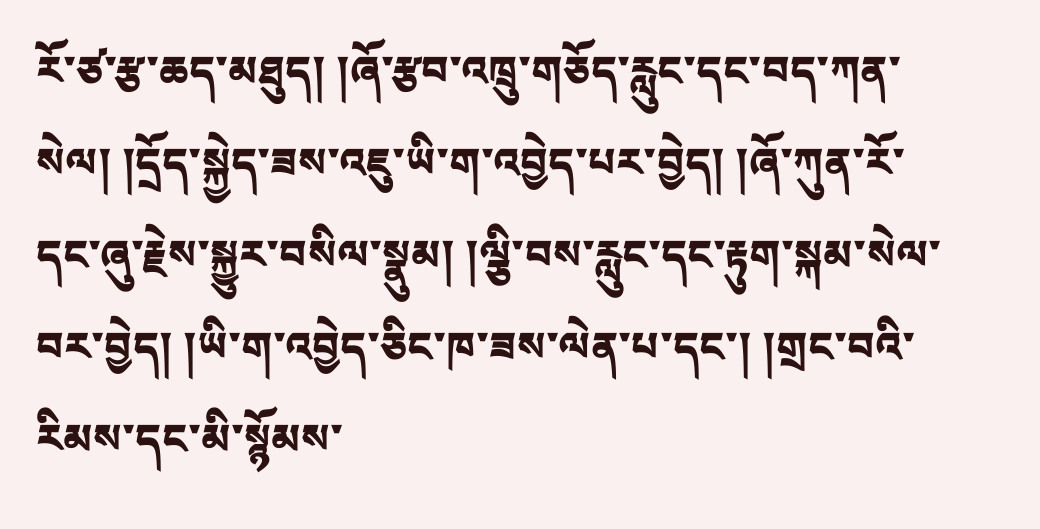རོ་ཙ་རྩ་ཆད་མཐུད། །ཞོ་རྩབ་འཁྲུ་གཅོད་རླུང་དང་བད་ཀན་སེལ། །དྲོད་སྐྱེད་ཟས་འཇུ་ཡི་ག་འབྱེད་པར་བྱེད། །ཞོ་ཀུན་རོ་དང་ཞུ་རྗེས་སྐྱུར་བསིལ་སྣུམ། །ལྕི་བས་རླུང་དང་རྟུག་སྐམ་སེལ་བར་བྱེད། །ཡི་ག་འབྱེད་ཅིང་ཁ་ཟས་ལེན་པ་དང་། །གྲང་བའི་རིམས་དང་མི་སྙོམས་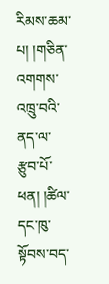རིམས་ཆམ་པ། །གཅིན་འགགས་འཁྲུ་བའི་ནད་ལ་རྩུབ་པོ་ཕན། །ཚིལ་དང་ཁུ་སྟོབས་བད་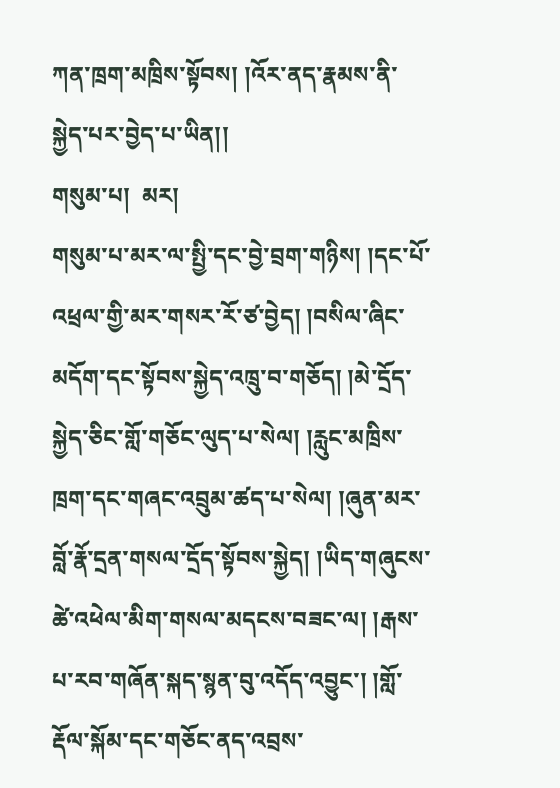ཀན་ཁྲག་མཁྲིས་སྟོབས། །འོར་ནད་རྣམས་ནི་སྐྱེད་པར་བྱེད་པ་ཡིན།།
གསུམ་པ།  མར།
གསུམ་པ་མར་ལ་སྤྱི་དང་བྱེ་བྲག་གཉིས། །དང་པོ་འཕྲལ་གྱི་མར་གསར་རོ་ཙ་བྱེད། །བསིལ་ཞིང་མདོག་དང་སྟོབས་སྐྱེད་འཁྲུ་བ་གཅོད། །མེ་དྲོད་སྐྱེད་ཅིང་གློ་གཅོང་ལུད་པ་སེལ། །རླུང་མཁྲིས་ཁྲག་དང་གཞང་འབྲུམ་ཚད་པ་སེལ། །ཞུན་མར་བློ་རྣོ་དྲན་གསལ་དྲོད་སྟོབས་སྐྱེད། །ཡིད་གཞུངས་ཚེ་འཕེལ་མིག་གསལ་མདངས་བཟང་ལ། །རྒས་པ་རབ་གཞོན་སྐད་སྙན་བུ་འདོད་འབྱུང་། །གློ་རྡོལ་སྐོམ་དང་གཅོང་ནད་འབྲས་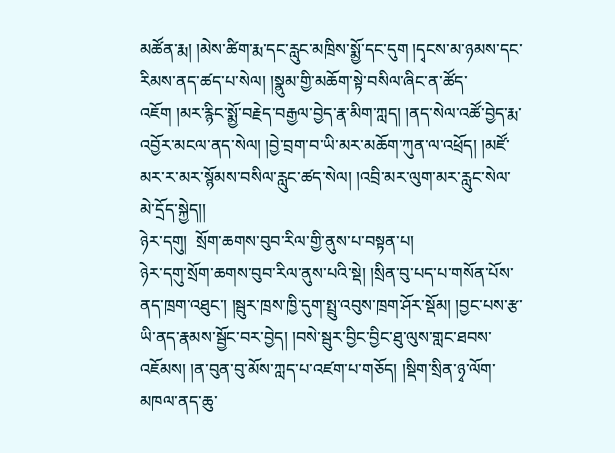མཚོན་རྨ། །མེས་ཚིག་རྨ་དང་རླུང་མཁྲིས་སྨྱོ་དང་དུག །དྭངས་མ་ཉམས་དང་རིམས་ནད་ཚད་པ་སེལ། །སྣུམ་གྱི་མཆོག་སྟེ་བསིལ་ཞིང་ན་ཚོད་འཇོག །མར་རྙིང་སྨྱོ་བརྗེད་བརྒྱལ་བྱེད་རྣ་མིག་ཀླད། །ནད་སེལ་འཚོ་བྱེད་རྨ་འབྱོར་མངལ་ནད་སེལ། །བྱེ་བྲག་བ་ཡི་མར་མཆོག་ཀུན་ལ་འཕྲོད། །མཛོ་མར་ར་མར་སྙོམས་བསིལ་རླུང་ཚད་སེལ། །འབྲི་མར་ལུག་མར་རླུང་སེལ་མེ་དྲོད་སྐྱེད།།
ཉེར་དགུ།  སྲོག་ཆགས་བུབ་རིལ་གྱི་ནུས་པ་བསྟན་པ།
ཉེར་དགུ་སྲོག་ཆགས་བུབ་རིལ་ནུས་པའི་སྡེ། །སྲིན་བུ་པད་པ་གསོན་པོས་ནད་ཁྲག་འཐུང་། །སྦུར་ཁྲས་ཁྱི་དུག་སྤྲུ་འབུས་ཁྲག་ཤོར་སྡོམ། །བྱང་པས་རྩ་ཡི་ནད་རྣམས་སྦྱོང་བར་བྱེད། །བསེ་སྦུར་བྱིང་བྱིང་ཐུ་ལུས་གླང་ཐབས་འཇོམས། །ན་བུན་བུ་མོས་ཀླད་པ་འཛག་པ་གཅོད། །སྡིག་སྲིན་ཉྭ་ལོག་མཁལ་ནད་ཆུ་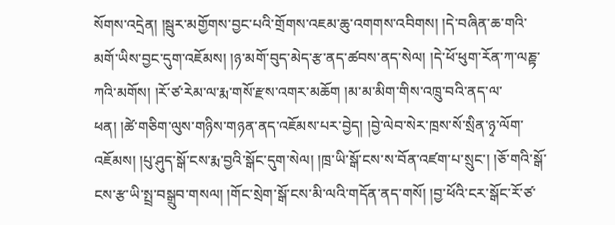སོགས་འདྲེན། །སྦུར་མགྱོགས་བྱང་པའི་གྲོགས་འཇམ་ཆུ་འགགས་འབིགས། །དེ་བཞིན་ཆ་གའི་མགོ་ཡིས་བྱང་དུག་འཇོམས། །ཉ་མགོ་བུད་མེད་རྩ་ནད་ཚབས་ནད་སེལ། །དེ་ཕོ་ཕུག་རོན་ཀ་ལཎྟ་ཀའི་མགོས། །རོ་ཙ་རེམ་ལ་རྨ་གསོ་རྫས་འགར་མཆོག །མ་མ་མིག་གིས་འཁྲུ་བའི་ནད་ལ་ཕན། །ཚེ་གཅིག་ལུས་གཉིས་གཉན་ནད་འཇོམས་པར་བྱེད། །བྱེ་ལེབ་སེར་ཁྲས་སོ་སྲིན་ཉྭ་ལོག་འཇོམས། །པུ་ཤུད་སྒོ་ངས་རྨ་བྱའི་སྒོང་དུག་སེལ། །ཁྲ་ཡི་སྒོ་ངས་ས་བོན་འཛག་པ་སྲུང་། །ཅོ་གའི་སྒོ་ངས་རྩ་ཡི་སྤྲ་བསྒྲུབ་གསལ། །གོང་སྲེག་སྒོ་ངས་མི་ལའི་གདོན་ནད་གསོ། །བྱ་ཕོའི་ངར་སྒོང་རོ་ཙ་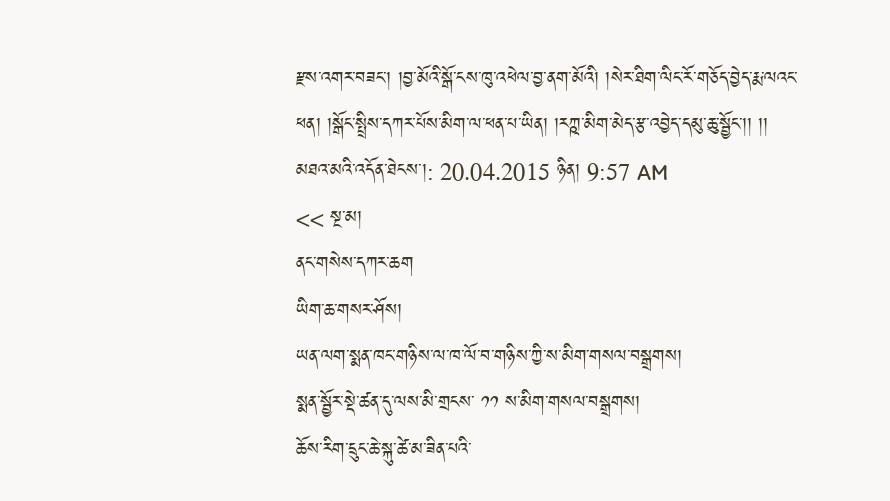རྫས་འགར་བཟང་། །བྱ་མོའི་སྒོ་ངས་ཁུ་འཕེལ་བྱ་ནག་མོའི། །སེར་ཐིག་ལིང་རོ་གཅོད་བྱེད་རྨ་ལའང་ཕན། །སྒོང་སྤྲིས་དཀར་པོས་མིག་ལ་ཕན་པ་ཡིན། །རཀྵ་མིག་མེད་རྩ་འབྱེད་དམུ་ཆུ་སྦྱོང་།། །།
མཐའ་མའི་འདོན་ཐེངས་།: 20.04.2015 ཉིན། 9:57 AM
<< སྔ་མ།
ནང་གསེས་དཀར་ཆག
ཡིག་ཆ་གསར་ཤོས།
ཡན་ལག་སྨན་ཁང་གཉིས་ལ་ཁ་ལོ་བ་གཉིས་ཀྱི་ས་མིག་གསལ་བསྒྲགས།
སྨན་སྦྱོར་སྡེ་ཚན་དུ་ལས་མི་གྲངས་ ༡༡ ས་མིག་གསལ་བསྒྲགས།
ཆོས་རིག་དྲུང་ཆེ་སྐུ་ཚེ་མ་ཟིན་པའི་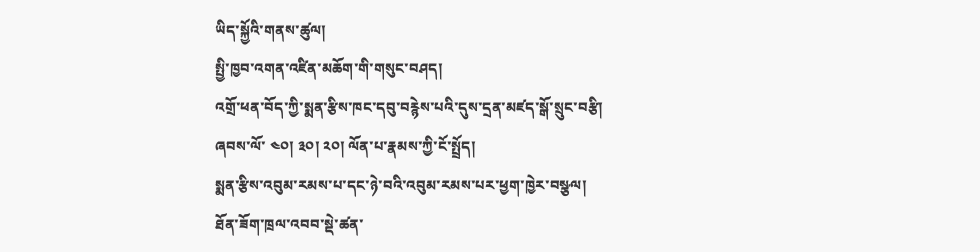ཡིད་སྐྱོའི་གནས་ཚུལ།
སྤྱི་ཁྱབ་འགན་འཛིན་མཆོག་གི་གསུང་བཤད།
འགྲོ་ཕན་བོད་ཀྱི་སྨན་རྩིས་ཁང་དབུ་བརྙེས་པའི་དུས་དྲན་མཛད་སྒོ་སྲུང་བརྩི།
ཞབས་ལོ་ ༤༠། ༣༠། ༢༠། ལོན་པ་རྣམས་ཀྱི་ངོ་སྤྲོད།
སྨན་རྩིས་འབུམ་རམས་པ་དང་ཉེ་བའི་འབུམ་རམས་པར་ཕྱག་ཁྱེར་བསྩལ།
ཐོན་ཟོག་ཁྲལ་འབབ་སྡེ་ཚན་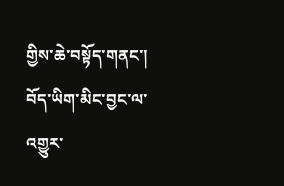གྱིས་ཆེ་བསྟོད་གནང་།
བོད་ཡིག་མིང་བྱང་ལ་འགྱུར་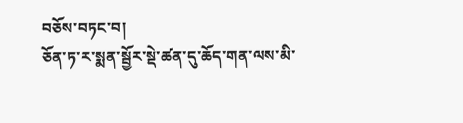བཅོས་བཏང་བ།
ཅོན་ཏ་ར་སྨན་སྦྱོར་སྡེ་ཚན་དུ་ཆོད་གན་ལས་མི་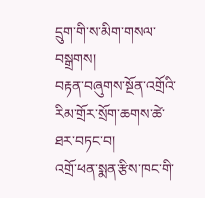དྲུག་གི་ས་མིག་གསལ་བསྒྲགས།
བརྟན་བཞུགས་སྔོན་འགྲོའི་རིམ་གྲོར་སྲོག་ཆགས་ཚེ་ཐར་བཏང་བ།
འགྲོ་ཕན་སྨན་རྩིས་ཁང་གི་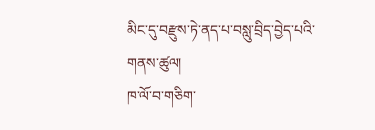མིང་དུ་བརྫུས་ཏེ་ནད་པ་བསླུ་བྲིད་བྱེད་པའི་གནས་ཚུལ།
ཁ་ལོ་བ་གཅིག་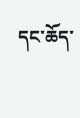དང་ཆོད་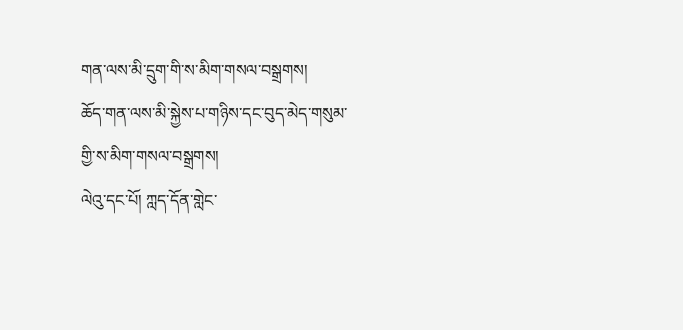གན་ལས་མི་དྲུག་གི་ས་མིག་གསལ་བསྒྲགས།
ཆོད་གན་ལས་མི་སྐྱེས་པ་གཉིས་དང་བུད་མེད་གསུམ་གྱི་ས་མིག་གསལ་བསྒྲགས།
ལེའུ་དང་པོ། ཀླད་དོན་གླེང་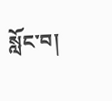སློང་བ།